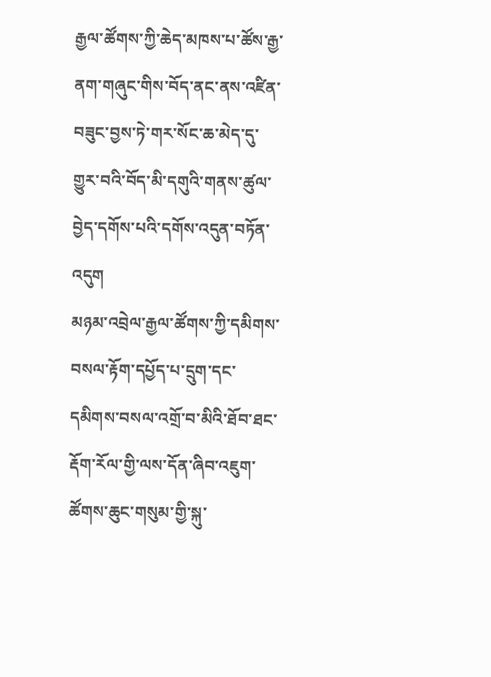རྒྱལ་ཚོགས་ཀྱི་ཆེད་མཁས་པ་ཚོས་རྒྱ་ནག་གཞུང་གིས་བོད་ནང་ནས་འཛིན་བཟུང་བྱས་ཏེ་གར་སོང་ཆ་མེད་དུ་གྱུར་བའི་བོད་མི་དགུའི་གནས་ཚུལ་བྱེད་དགོས་པའི་དགོས་འདུན་བཏོན་འདུག
མཉམ་འབྲེལ་རྒྱལ་ཚོགས་ཀྱི་དམིགས་བསལ་རྟོག་དཔྱོད་པ་དྲུག་དང་དམིགས་བསལ་འགྲོ་བ་མིའི་ཐོབ་ཐང་རྡོག་རོལ་གྱི་ལས་དོན་ཞིབ་འཇུག་ཚོགས་ཆུང་གསུམ་གྱི་སྐུ་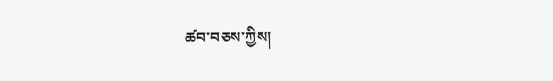ཚབ་བཅས་ཀྱིས།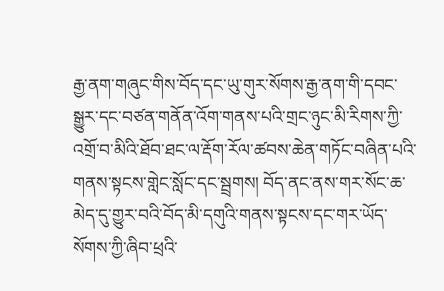རྒྱ་ནག་གཞུང་གིས་བོད་དང་ཡུ་གུར་སོགས་རྒྱ་ནག་གི་དབང་སྒྱུར་དང་བཙན་གནོན་འོག་གནས་པའི་གྲང་ཉུང་མི་རིགས་ཀྱི་འགྲོ་བ་མིའི་ཐོབ་ཐང་ལ་རྡོག་རོལ་ཚབས་ཆེན་གཏོང་བཞིན་པའི་གནས་སྟངས་གླེང་སློང་དང་སྦྲགས། བོད་ནང་ནས་གར་སོང་ཆ་མེད་དུ་གྱུར་བའི་བོད་མི་དགུའི་གནས་སྟངས་དང་གར་ཡོད་སོགས་ཀྱི་ཞིབ་ཕྲའི་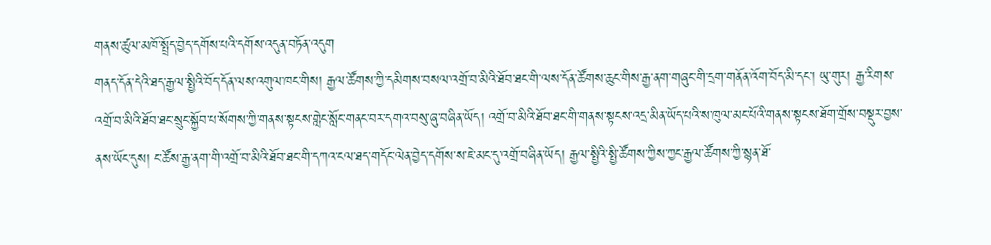གནས་ཚུལ་མཁོ་སྤྲོད་བྱེད་དགོས་པའི་དགོས་འདུན་བཏོན་འདུག
གནད་དོན་དེའི་ཐད་རྒྱལ་སྤྱིའི་བོད་དོན་ལས་འགུལ་ཁང་གིས། རྒྱལ་ཚོགས་ཀྱི་དམིགས་བསལ་འགྲོ་བ་མིའི་ཐོབ་ཐང་གི་ལས་དོན་ཚོགས་ཆུང་གིས་རྒྱ་ནག་གཞུང་གི་དྲག་གནོན་འོག་བོད་མི་དང་། ཡུ་གུར། རྒྱ་རིགས་འགྲོ་བ་མིའི་ཐོབ་ཐང་སྲུང་སྐྱོབ་པ་སོགས་ཀྱི་གནས་སྟངས་གླེང་སློང་གནང་བར་དགའ་བསུ་ཞུ་བཞིན་ཡོད། འགྲོ་བ་མིའི་ཐོབ་ཐང་གི་གནས་སྟངས་འདྲ་མིན་ཡོད་པའི་ས་ཁུལ་མང་པོའི་གནས་སྟངས་ཐོག་གྲོས་བསྡུར་བྱས་ནས་ཡོང་དུས། ང་ཚོས་རྒྱ་ནག་གི་འགྲོ་བ་མིའི་ཐོབ་ཐང་གི་དཀའ་ངལ་ཐད་གདོང་ལེན་བྱེད་དགོས་ས་ཇེ་མང་དུ་འགྲོ་བཞིན་ཡོད། རྒྱལ་སྤྱིའི་སྤྱི་ཚོགས་ཀྱིས་ཀྱང་རྒྱལ་ཚོགས་ཀྱི་སྙན་ཐོ་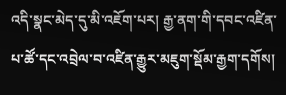འདི་སྣང་མེད་དུ་མི་འཇོག་པར། རྒྱ་ནག་གི་དབང་འཛིན་པ་ཚོ་དང་འབྲེལ་བ་འཛིན་རྒྱུར་མཇུག་སྡོམ་རྒྱག་དགོས།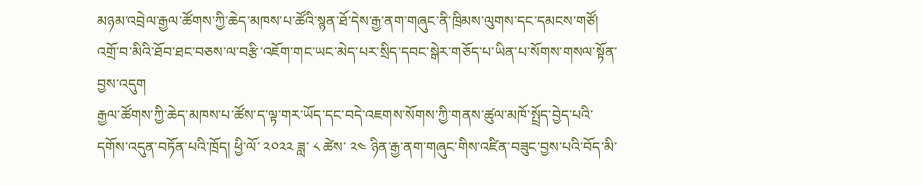མཉམ་འབྲེལ་རྒྱལ་ཚོགས་ཀྱི་ཆེད་མཁས་པ་ཚོའི་སྙན་ཐོ་དེས་རྒྱ་ནག་གཞུང་ནི་ཁྲིམས་ལུགས་དང་དམངས་གཙོ། འགྲོ་བ་མིའི་ཐོབ་ཐང་བཅས་ལ་བརྩི་འཇོག་གང་ཡང་མེད་པར་སྲིད་དབང་སྒེར་གཅོད་པ་ཡིན་པ་སོགས་གསལ་སྟོན་བྱས་འདུག
རྒྱལ་ཚོགས་ཀྱི་ཆེད་མཁས་པ་ཚོས་ད་ལྟ་གར་ཡོད་དང་བདེ་འཇགས་སོགས་ཀྱི་གནས་ཚུལ་མཁོ་སྤྲོད་བྱེད་པའི་དགོས་འདུན་བཏོན་པའི་ཁྲོད། ཕྱི་ལོ་ ༢༠༢༢ ཟླ་ ༨ ཚེས་ ༢༤ ཉིན་རྒྱ་ནག་གཞུང་གིས་འཛིན་བཟུང་བྱས་པའི་བོད་མི་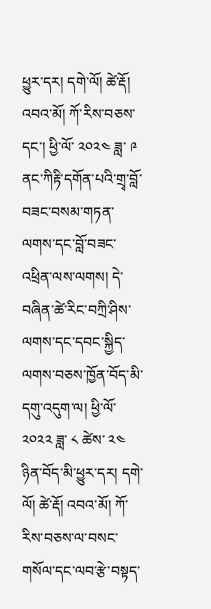ཕྱུར་དར། དགེ་ལོ། ཚེ་རྡོ། འབའ་མོ། ཀོ་རིས་བཅས་དང་། ཕྱི་ལོ་ ༢༠༢༤ ཟླ་ ༩ ནང་ཀིརྟི་དགོན་པའི་གྲྭ་བློ་བཟང་བསམ་གཏན་ལགས་དང་བློ་བཟང་འཕྲིན་ལས་ལགས། དེ་བཞིན་ཚེ་རིང་བཀྲི་ཤིས་ལགས་དང་དབང་སྐྱིད་ལགས་བཅས་ཁྱོན་བོད་མི་དགུ་འདུག་ལ། ཕྱི་ལོ་ ༢༠༢༢ ཟླ་ ༨ ཚེས་ ༢༤ ཉིན་བོད་མི་ཕྱུར་དར། དགེ་ལོ། ཚེ་རྡོ། འབའ་མོ། ཀོ་རིས་བཅས་ལ་བསང་གསོལ་དང་ལབ་རྩེ་བསྟད་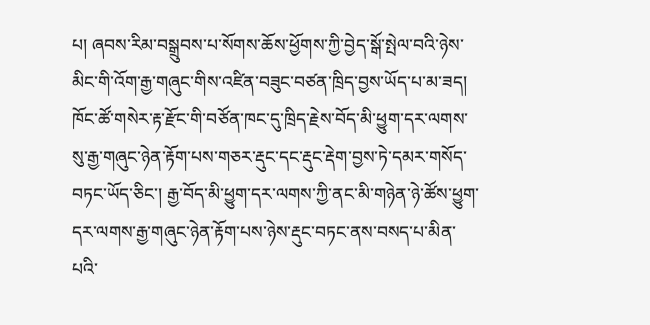པ། ཞབས་རིམ་བསྒྲུབས་པ་སོགས་ཆོས་ཕྱོགས་ཀྱི་བྱེད་སྒོ་སྤེལ་བའི་ཉེས་མིང་གི་འོག་རྒྱ་གཞུང་གིས་འཛིན་བཟུང་བཙན་ཁྲིད་བྱས་ཡོད་པ་མ་ཟད། ཁོང་ཚོ་གསེར་རྟ་རྫོང་གི་བཙོན་ཁང་དུ་ཁྲིད་རྗེས་བོད་མི་ཕྱུག་དར་ལགས་སུ་རྒྱ་གཞུང་ཉེན་རྟོག་པས་གཅར་རྡུང་དང་རྡུང་རྡེག་བྱས་ཏེ་དམར་གསོད་བཏང་ཡོད་ཅིང་། རྒྱ་བོད་མི་ཕྱུག་དར་ལགས་ཀྱི་ནང་མི་གཉེན་ཉེ་ཚོས་ཕྱུག་དར་ལགས་རྒྱ་གཞུང་ཉེན་རྟོག་པས་ཉེས་རྡུང་བཏང་ནས་བསད་པ་མིན་པའི་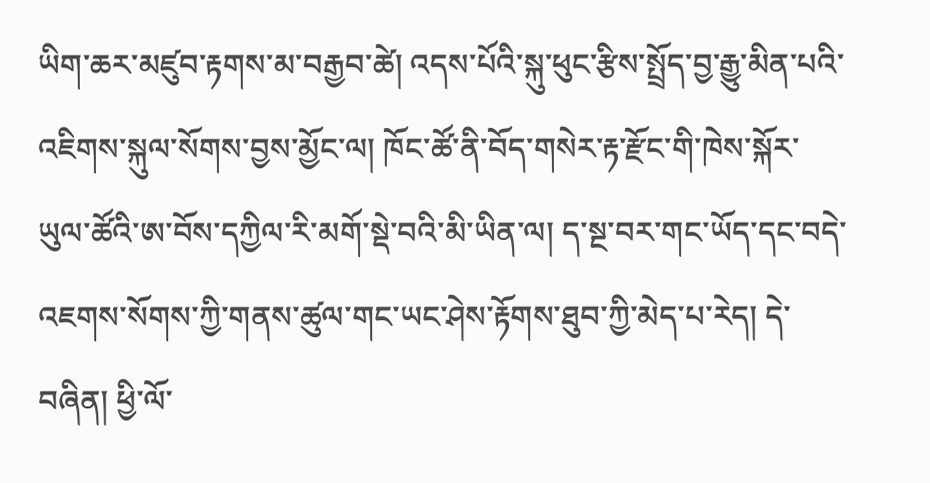ཡིག་ཆར་མཛུབ་རྟགས་མ་བརྒྱབ་ཚེ། འདས་པོའི་སྐུ་ཕུང་རྩིས་སྤྲོད་བྱ་རྒྱུ་མིན་པའི་འཇིགས་སྐུལ་སོགས་བྱས་མྱོང་ལ། ཁོང་ཚོ་ནི་བོད་གསེར་རྟ་རྫོང་གི་ཁེས་སྐོར་ཡུལ་ཚོའི་ཨ་བོས་དཀྱིལ་རི་མགོ་སྡེ་བའི་མི་ཡིན་ལ། ད་སྔ་བར་གང་ཡོད་དང་བདེ་འཇགས་སོགས་ཀྱི་གནས་ཚུལ་གང་ཡང་ཤེས་རྟོགས་ཐུབ་ཀྱི་མེད་པ་རེད། དེ་བཞིན། ཕྱི་ལོ་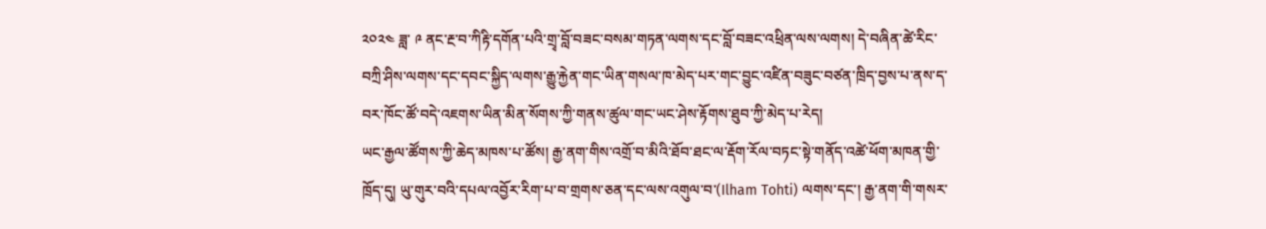༢༠༢༤ ཟླ་ ༩ ནང་རྔ་བ་ཀིརྟི་དགོན་པའི་གྲྭ་བློ་བཟང་བསམ་གཏན་ལགས་དང་བློ་བཟང་འཕྲིན་ལས་ལགས། དེ་བཞིན་ཚེ་རིང་བཀྲི་ཤིས་ལགས་དང་དབང་སྐྱིད་ལགས་རྒྱུ་རྐྱེན་གང་ཡིན་གསལ་ཁ་མེད་པར་གང་བྱུང་འཛིན་བཟུང་བཙན་ཁྲིད་བྱས་པ་ནས་ད་བར་ཁོང་ཚོ་བདེ་འཇགས་ཡིན་མིན་སོགས་ཀྱི་གནས་ཚུལ་གང་ཡང་ཤེས་རྟོགས་ཐུབ་ཀྱི་མེད་པ་རེད།
ཡང་རྒྱལ་ཚོགས་ཀྱི་ཆེད་མཁས་པ་ཚོས། རྒྱ་ནག་གིས་འགྲོ་བ་མིའི་ཐོབ་ཐང་ལ་རྡོག་རོལ་བཏང་སྟེ་གནོད་འཚེ་ཕོག་མཁན་གྱི་ཁྲོད་དུ། ཡུ་གུར་བའི་དཔལ་འབྱོར་རིག་པ་བ་གྲགས་ཅན་དང་ལས་འགུལ་བ་(Ilham Tohti) ལགས་དང་། རྒྱ་ནག་གི་གསར་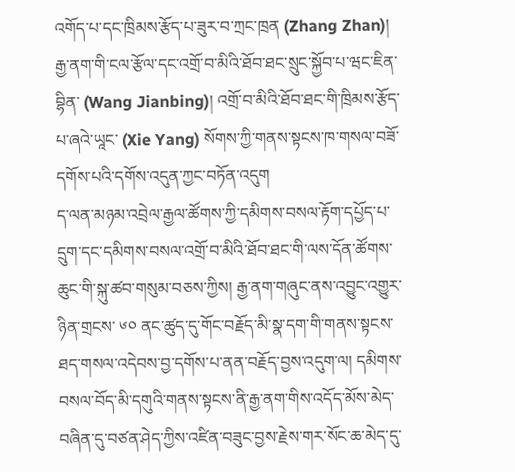འགོད་པ་དང་ཁྲིམས་རྩོད་པ་ཟུར་བ་ཀྲང་ཁྲན (Zhang Zhan)། རྒྱ་ནག་གི་ངལ་རྩོལ་དང་འགྲོ་བ་མིའི་ཐོབ་ཐང་སྲུང་སྐྱོབ་པ་ཝང་ཇིན་བྷིན་ (Wang Jianbing)། འགྲོ་བ་མིའི་ཐོབ་ཐང་གི་ཁྲིམས་རྩོད་པ་ཞའེ་ཡཱང་ (Xie Yang) སོགས་ཀྱི་གནས་སྟངས་ཁ་གསལ་བཟོ་དགོས་པའི་དགོས་འདུན་ཀྱང་བཏོན་འདུག
ད་ལན་མཉམ་འབྲེལ་རྒྱལ་ཚོགས་ཀྱི་དམིགས་བསལ་རྟོག་དཔྱོད་པ་དྲུག་དང་དམིགས་བསལ་འགྲོ་བ་མིའི་ཐོབ་ཐང་གི་ལས་དོན་ཚོགས་ཆུང་གི་སྐུ་ཚབ་གསུམ་བཅས་ཀྱིས། རྒྱ་ནག་གཞུང་ནས་འབྱུང་འགྱུར་ཉིན་གྲངས་ ༦༠ ནང་ཚུད་དུ་གོང་བརྗོད་མི་སྣ་དག་གི་གནས་སྟངས་ཐད་གསལ་འདེབས་བྱ་དགོས་པ་ནན་བརྗོད་བྱས་འདུག་ལ། དམིགས་བསལ་བོད་མི་དགུའི་གནས་སྟངས་ནི་རྒྱ་ནག་གིས་འདོད་མོས་མེད་བཞིན་དུ་བཙན་ཤེད་ཀྱིས་འཛིན་བཟུང་བྱས་རྗེས་གར་སོང་ཆ་མེད་དུ་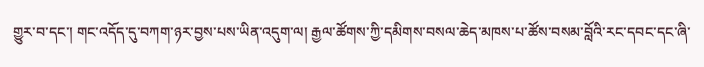གྱུར་བ་དང་། གང་འདོད་དུ་བཀག་ཉར་བྱས་པས་ཡིན་འདུག་ལ། རྒྱལ་ཚོགས་ཀྱི་དམིགས་བསལ་ཆེད་མཁས་པ་ཚོས་བསམ་བློའི་རང་དབང་དང་ཞི་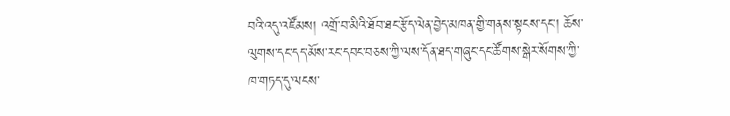བའི་འདུ་འཛོམས། འགྲོ་བ་མིའི་ཐོབ་ཐང་རྩོད་ལེན་བྱེད་མཁན་གྱི་གནས་སྟངས་དང་། ཆོས་ལུགས་དང་དད་མོས་རང་དབང་བཅས་ཀྱི་ལས་དོན་ཐད་གཞུང་དང་ཚོགས་སྒེར་སོགས་ཀྱི་ཁ་གཏད་དུ་ལངས་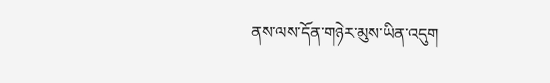ནས་ལས་དོན་གཉེར་མུས་ཡིན་འདུག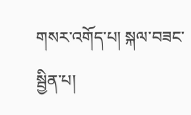གསར་འགོད་པ། སྐལ་བཟང་སྦྱིན་པ།